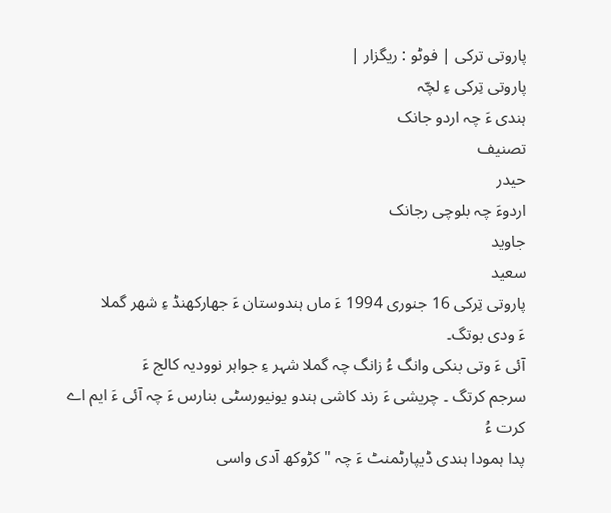پاروتی ترکی | فوٹو : ریگزار |
پاروتی تِرکی ءِ لچّہ
ہندی ءَ چہ اردو جانک
تصنیف
حیدر
اردوءَ چہ بلوچی رجانک
جاوید
سعید
پاروتی تِرکی 16 جنوری 1994 ءَ ماں ہندوستان ءَ جھارکھنڈ ءِ شھر گملا
ءَ ودی بوتگ۔
آئی ءَ وتی بنکی وانگ ءُ زانگ چہ گملا شہر ءِ جواہر نوودیہ کالج ءَ
سرجم کرتگ ۔ چریشی ءَ رند کاشی ہندو یونیورسٹی بنارس ءَ چہ آئی ءَ ایم اے کرت ءُ
پدا ہمودا ہندی ڈیپارٹمنٹ ءَ چہ "کڑوکھ آدی واسی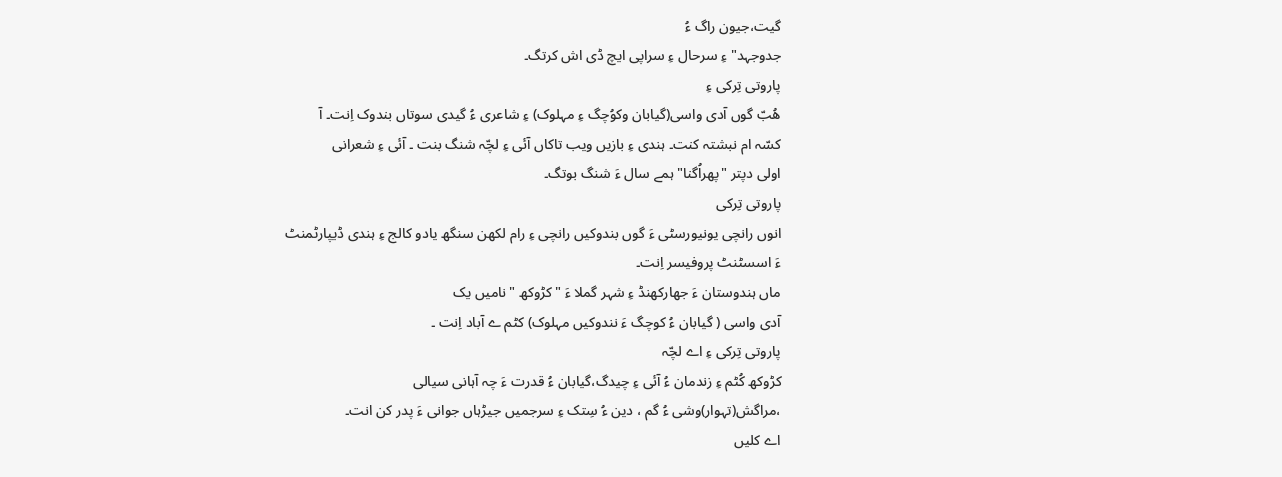گیت،جیون راگ ءُ
جدوجہد" ءِ سرحال ءِ سراپی ایچ ڈی اش کرتگ۔
پاروتی تِرکی ءِ
ھُبّ گوں آدی واسی(گیابان وکوُچگ ءِ مہلوک) ءِ شاعری ءُ گیدی سوتاں بندوک اِنت۔ آ
کسّہ ام نبشتہ کنت۔ ہندی ءِ بازیں ویب تاکاں آئی ءِ لچّہ شنگ بنت ۔ آئی ءِ شعرانی
اولی دپتر "پھراُگنا" ہمے سال ءَ شنگ بوتگ۔
پاروتی تِرکی
انوں رانچی یونیورسٹی ءَ گوں بندوکیں رانچی ءِ رام لکھن سنگھ یادو کالج ءِ ہندی ڈیپارٹمنٹ
ءَ اسسٹنٹ پروفیسر اِنت۔
ماں ہندوستان ءَ جھارکھنڈ ءِ شہر گملا ءَ "کڑوکھ "نامیں یک
آدی واسی ( گیابان ءُ کوچگ ءَ نندوکیں مہلوک) کٹم ے آباد اِنت ۔
پاروتی تِرکی ءِ اے لچّہ
کڑوکھ کُٹم ءِ زندمان ءُ آئی ءِ چیدگ،گیابان ءُ قدرت ءَ چہ آہانی سیالی
،مراگش(تہوار)وشی ءُ گم ، دین ءُ سِتک ءِ سرجمیں جیڑہاں جوانی ءَ پدر کن انت۔
اے کلیں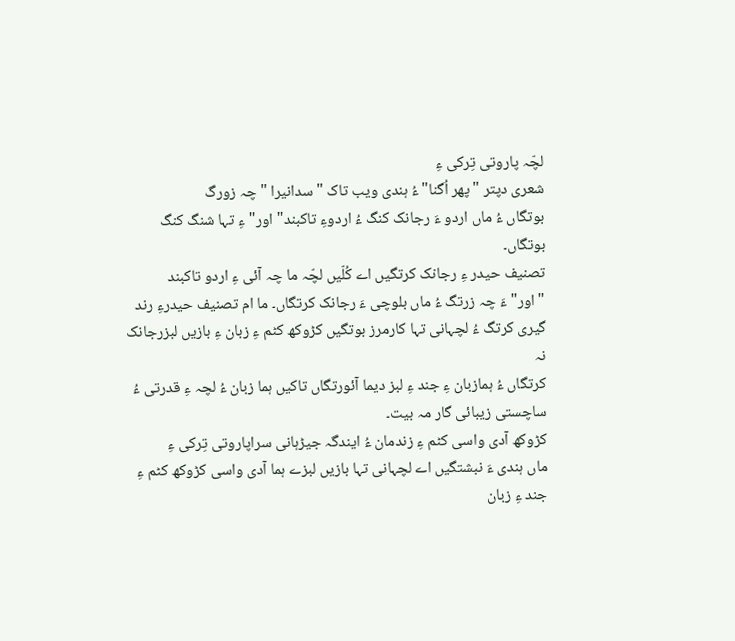لچّہ پاروتی تِرکی ءِ
شعری دپتر "پھر اُگنا" ءُ ہندی ویب تاک " سدانیرا "چہ زورگ
بوتگاں ءُ ماں اردو ءَ رجانک کنگ ءُ اردوءِ تاکبند" اور"ءِ تہا شنگ کنگ
بوتگاں۔
تصنیف حیدر ءِ رجانک کرتگیں اے کُلّیں لچّہ ما چہ آئی ءِ اردو تاکبند
"اور" ءَ چہ زرتگ ءُ ماں بلوچی ءَ رجانک کرتگاں۔ ما ام تصنیف حیدرءِ رند
گیری کرتگ ءُ لچہانی تہا کارمرز بوتگیں کڑوکھ کٹم ءِ زبان ءِ بازیں لبزرجانک نہ
کرتگاں ءُ ہمازبان ءِ جند ءِ لبز دیما آئورتگاں تاکیں ہما زبان ءُ لچہ ءِ قدرتی ءُ
ساچستی زیبائی گار مہ بیت۔
کڑوکھ آدی واسی کٹم ءِ زندمان ءُ ایندگہ جیڑہانی سراپاروتی تِرکی ءِ
ماں ہندی ءَ نبشتگیں اے لچہانی تہا بازیں لبزے ہما آدی واسی کڑوکھ کٹم ءِ
جند ءِ زبان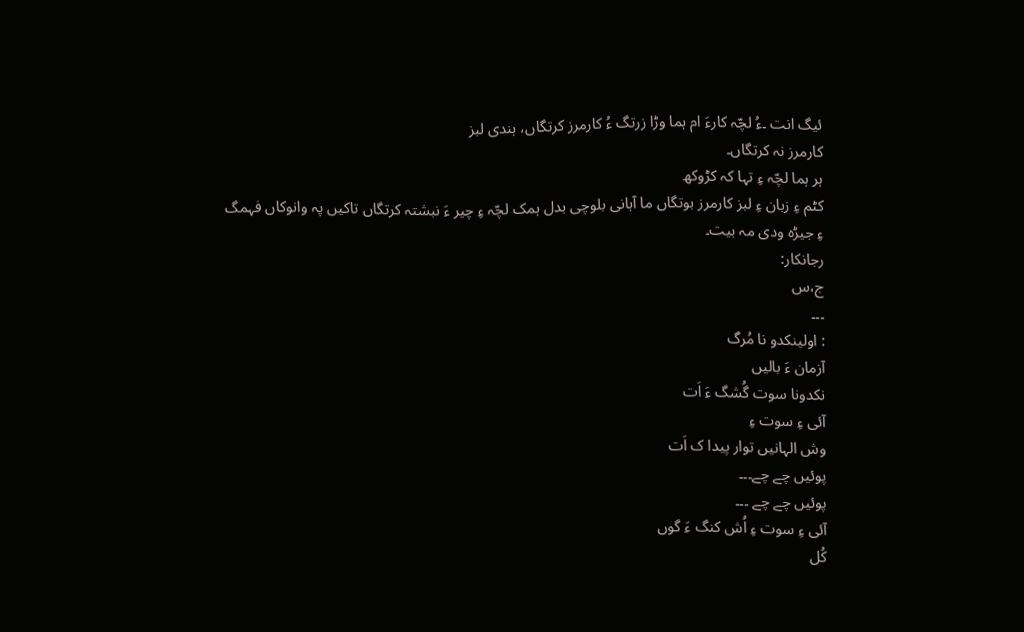ئیگ انت ۔ءُ لچّہ کارءَ ام ہما وڑا زرتگ ءُ کارمرز کرتگاں، ہندی لبز
کارمرز نہ کرتگاں۔
ہر ہما لچّہ ءِ تہا کہ کڑوکھ
کٹم ءِ زبان ءِ لبز کارمرز بوتگاں ما آہانی بلوچی بدل ہمک لچّہ ءِ چیر ءَ نبشتہ کرتگاں تاکیں پہ وانوکاں فہمگ
ءِ جیڑہ ودی مہ بیت۔
رجانکار:
ج،س
۔۔۔
: اولینکدو نا مُرگ
آزمان ءَ بالیں
نکدونا سوت گُشگ ءَ اَت
آئی ءِ سوت ءِ
وش الہانیں توار پیدا ک اَت
پوئیں چے چے۔۔۔
پوئیں چے چے ۔۔۔
آئی ءِ سوت ءِ اُش کنگ ءَ گوں
کُل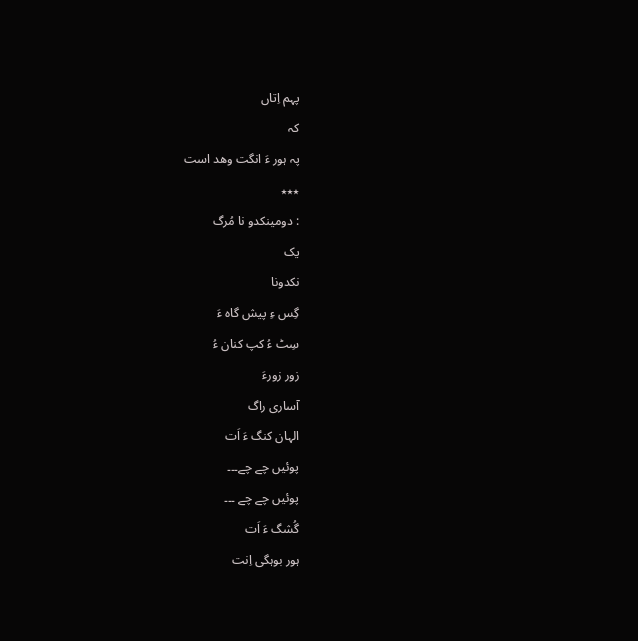پہم اِتاں
کہ
پہ ہور ءَ انگت وھد است
٭٭٭
: دومینکدو نا مُرگ
یک
نکدونا
گِس ءِ پیش گاہ ءَ
سِٹ ءُ کپ کنان ءُ
زور زورءَ
آساری راگ
الہان کنگ ءَ اَت
پوئیں چے چے۔۔۔
پوئیں چے چے ۔۔۔
گُشگ ءَ اَت
ہور بوہگی اِنت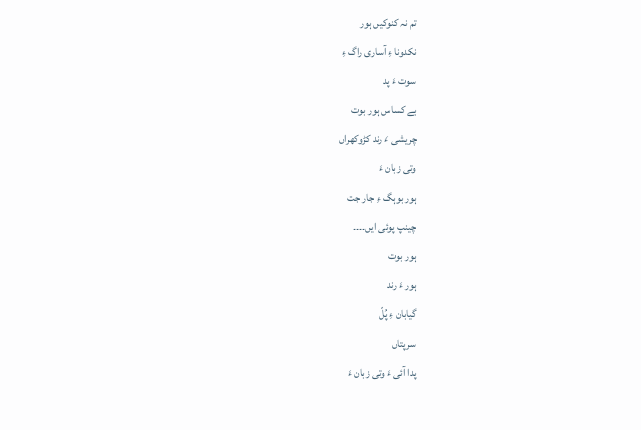تم نہ کنوکیں ہور
نکدونا ءِ آساری راگ ءِ
سوت ءَ پد
بے کساس ہور بوت
چریشی ءَ رند کڑوکھراں
وتی زبان ءَ
ہور بوہگ ءِ جار جت
چینپ پوئی ایں۔۔۔۔
ہور بوت
ہور ءَ رند
گیابان ءِ پُلّ
سرپتاں
پدا آئی ءَ وتی زبان ءَ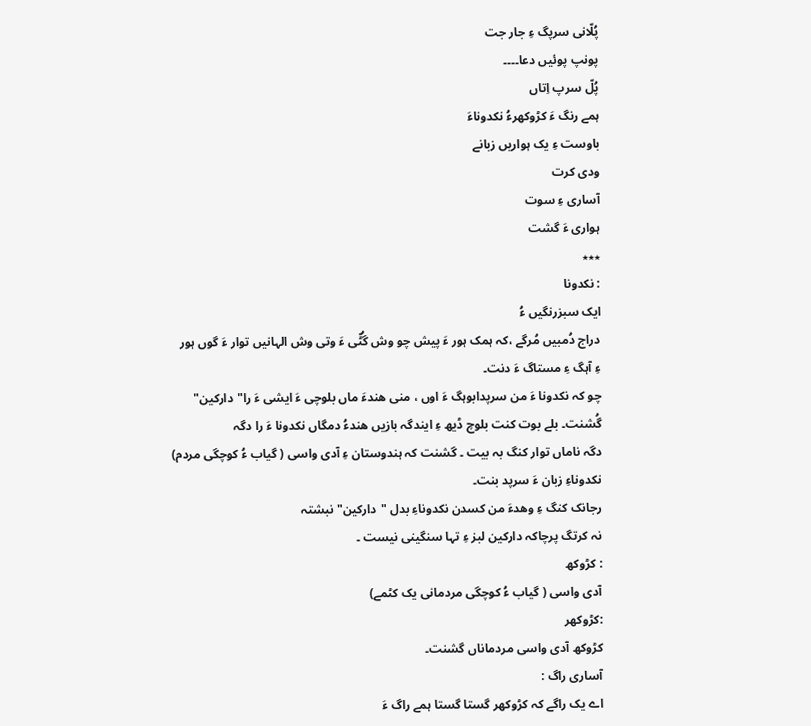پُلّانی سرپگ ءِ جار جت
پونپ پوئیں دعا۔۔۔۔
پُلّ سرپ اِتاں
ہمے رنگ ءَ کڑوکھرءُ نکدوناءَ
باوست ءِ یک ہواریں زبانے
ودی کرت
آساری ءِ سوت
ہواری ءَ گشت
٭٭٭
: نکدونا
ایک سبزرنگیں ءُ
دراج دُمبیں مُرگے ،کہ ہمک ہور ءَ پیش چو وش گُٹّی ءَ وتی وش الہانیں توار ءَ گوں ہور
ءِ آہگ ءِ مستاگ ءَ دنت۔
چو کہ نکدونا ءَ من سرپدابوہگ ءَ اوں ، منی ھندءَ ماں بلوچی ءَ ایشی ءَ را"دارکین"
گُشنت۔ بلے بوت کنت بلوچ ڈیھ ءِ ایندگہ بازیں ھندءُ دمگاں نکدونا ءَ را دگہ
دگہ ناماں توار کنگ بہ بیت ۔ گشنت کہ ہندوستان ءِ آدی واسی ( گیاب ءُ کوچگی مردم)
نکدوناءِ زبان ءَ سرپد بنت۔
رجانک کنگ ءِ وھدءَ من کسدن نکدوناءِ بدل "دارکین" نبشتہ
نہ کرتگ پرچاکہ دارکین لبز ءِ تہا سنگینی نیست ۔
: کڑوکھ
آدی واسی ( گیاب ءُ کوچگی مردمانی یک کٹمے)
:کڑوکھر
کڑوکھ آدی واسی مردماناں گشنت۔
آساری راگ :
اے یک راگے کہ کڑوکھر گستا گستا ہمے راگ ءَ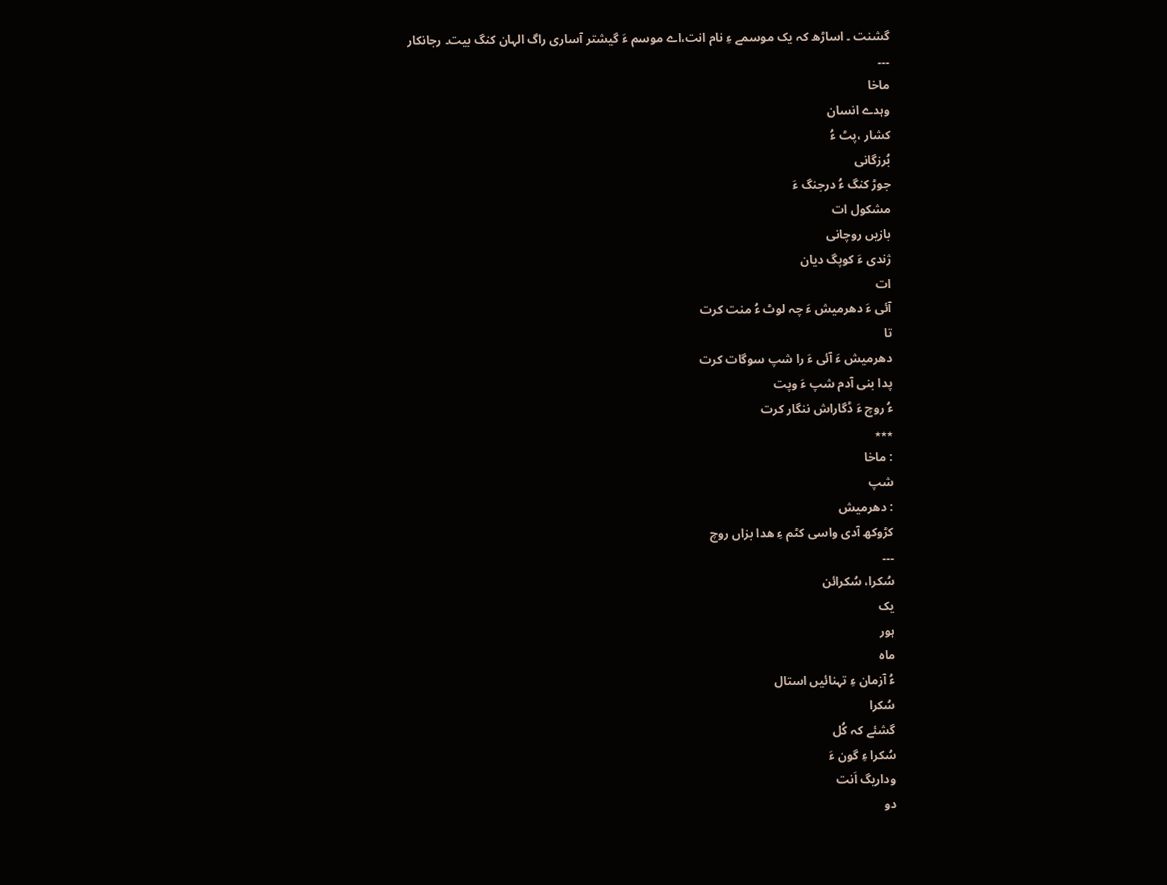گشنت ۔ اساڑھ کہ یک موسمے ءِ نام انت،اے موسم ءَ گیشتر آساری راگ الہان کنگ بیت۔ رجانکار
۔۔۔
ماخا
وہدے انسان
کشار ،پٹ ءُ
بُرزگانی
جوڑ کنگ ءُ درجنگ ءَ
مشکول ات
بازیں روچانی
ژندی ءَ کوپگ دیان
ات
آئی ءَ دھرمیش ءَ چہ لوٹ ءُ منت کرت
تا
دھرمیش ءَ آئی ءَ را شپ سوگات کرت
پدا بنی آدم شپ ءَ وپت
ءُ روچ ءَ ڈگاراش ننگار کرت
٭٭٭
: ماخا
شپ
: دھرمیش
کڑوکھ آدی واسی کٹم ءِ ھدا بزاں روچ
۔۔۔
سُکرا، سُکرائن
یک
ہور
ماہ
ءُ آزمان ءِ تہنائیں استال
سُکرا
گشئے کہ کُل
سُکرا ءِ گون ءَ
وداریگ اَنت
دو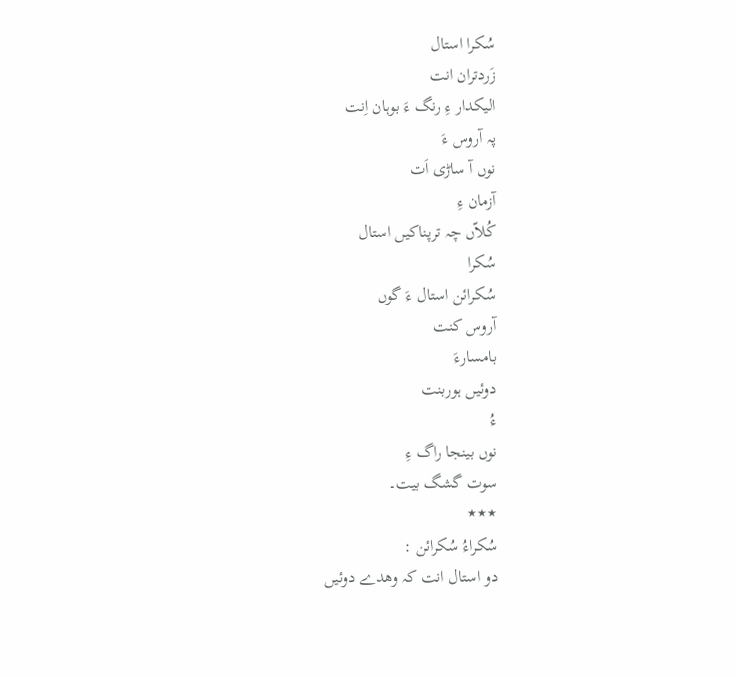سُکرا استال
زَردتران انت
الیکدار ءِ رنگ ءَ بوہان اِنت
پہ آروس ءَ
نوں آ ساڑی اَت
آزمان ءِ
کُلاّں چہ ترپناکیں استال
سُکرا
سُکرائن استال ءَ گوں
آروس کنت
بامسارءَ
دوئیں ہوربنت
ءُ
نوں بینجا راگ ءِ
سوت گشگ بیت۔
٭٭٭
سُکراءُ سُکرائن :
دو استال انت کہ وھدے دوئیں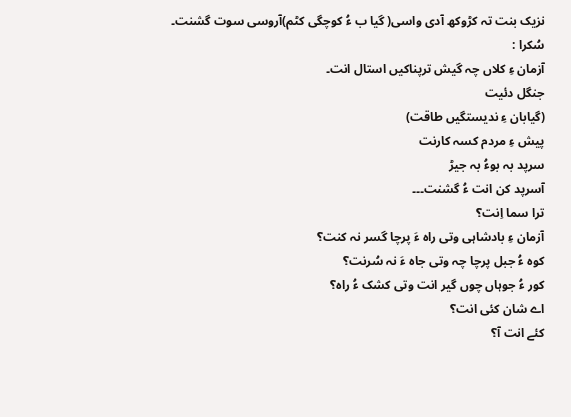نزیک بنت تہ کڑوکھ آدی واسی( گیا ب ءُ کوچگی کٹم)آروسی سوت گشنت۔
سُکرا :
آزمان ءِ کلاں چہ گیش ترپناکیں استال انت۔
جنگل دئیت
(گیابان ءِ ندیستگیں طاقت)
پیش ءِ مردم کسہ کارنت
سرپد بہ بوءُ بہ جیڑ
آسرپد کن انت ءُ گشنت۔۔۔
ترا سما اِنت؟
آزمان ءِ بادشاہی وتی راہ ءَ پرچا گسر نہ کنت؟
کوہ ءُ جبل پرچا چہ وتی جاہ ءَ نہ سُرنت؟
کور ءُ جوہاں چوں گیر انت وتی کشک ءُ راہ؟
اے شان کئی انت؟
کئے انت آ؟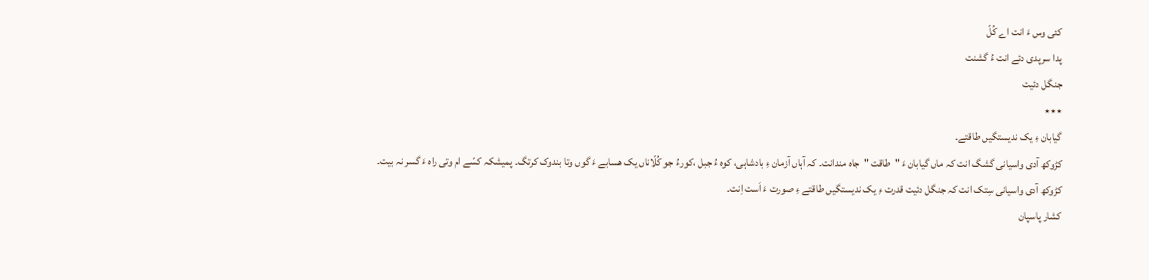کئی وس ءَ انت اے کُلّ
پدا سرپدی دئے انت ءُ گشنت
جنگل دئیت
٭٭٭
گیابان ءِ یک ندیستگیں طاقتے۔
کڑوکھ آدی واسیانی گشگ انت کہ ماں گیابان ءَ "طاقت "جاہ مندانت۔ کہ آہاں آزمان ءِ بادشاہی، کوہ ءُ جبل ،کورءُ جو کُلّاناں یک ھسابے ءَ گوں وتا بندوک کرتگ۔ پمیشکہ کسّے ام وتی راہ ءَ گسر نہ بیت۔
کڑوکھ آدی واسیانی سِتک انت کہ جنگل دئیت قدرت ءِ یک ندیستگیں طاقتے ءِ صورت ءَ اَست اِنت۔
کشار پاسپان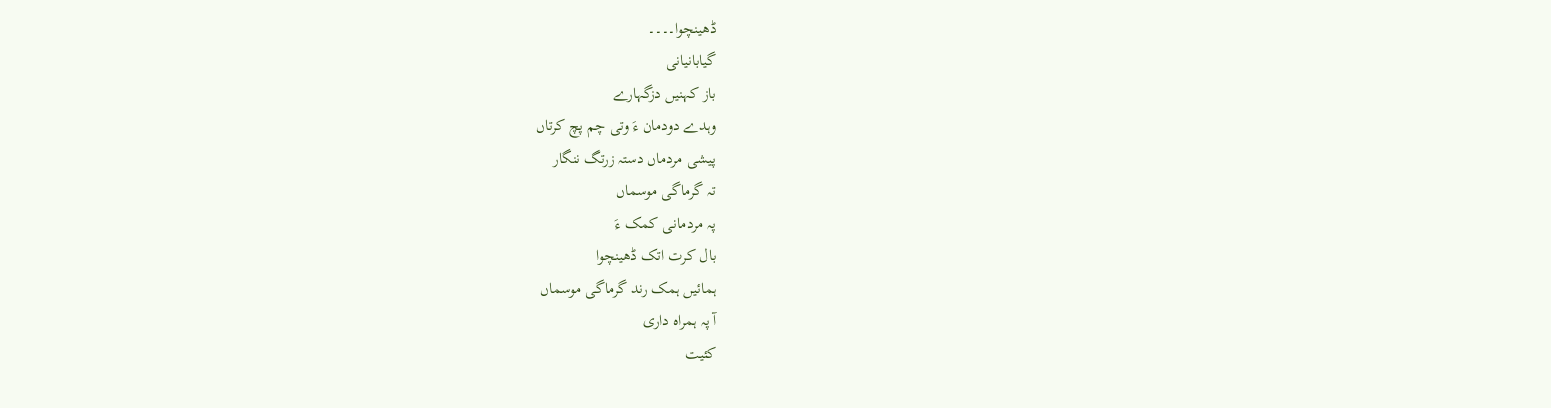ڈھینچوا۔۔۔۔
گیابانیانی
باز کہنیں دزگہارے
وہدے دودمان ءَ وتی چم پچ کرتاں
پیشی مردماں دستہ زرتگ ننگار
تہ گرماگی موسماں
پہ مردمانی کمک ءَ
بال کرت اتک ڈھینچوا
ہمائیں ہمک رند گرماگی موسماں
آ پہ ہمراہ داری
کئیت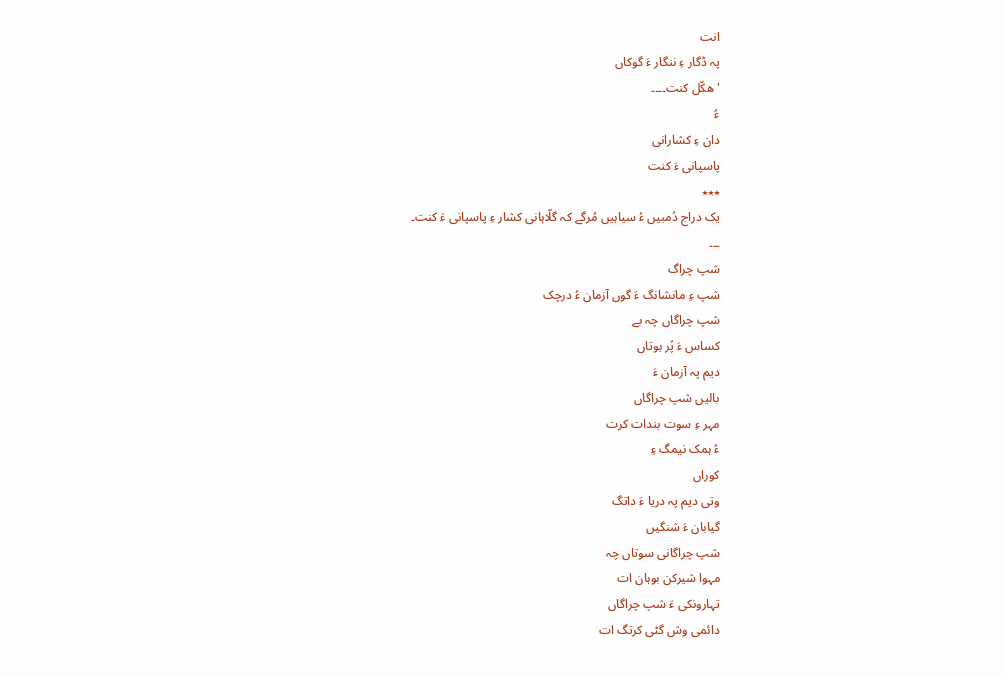انت
پہ ڈگار ءِ ننگار ءَ گوکاں
'ھکّل کنت۔۔۔۔
ءُ
دان ءِ کشارانی
پاسپانی ءَ کنت
٭٭٭
یک دراج دُمبیں ءُ سیاہیں مُرگے کہ گلّاہانی کشار ءِ پاسپانی ءَ کنت۔
۔۔۔
شپ چراگ
شپ ءِ مانشانگ ءَ گوں آزمان ءُ درچک
شپ چراگاں چہ بے
کساس ءَ پُر بوتاں
دیم پہ آزمان ءَ
بالیں شپ چراگاں
مہر ءِ سوت بندات کرت
ءُ ہمک نیمگ ءِ
کوراں
وتی دیم پہ دریا ءَ داتگ
گیابان ءَ شنگیں
شپ چراگانی سوتاں چہ
مہوا شیرکن بوہان ات
تہارونکی ءَ شپ چراگاں
دائمی وش گٹی کرتگ ات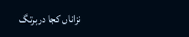نزاناں کجا دربرتگ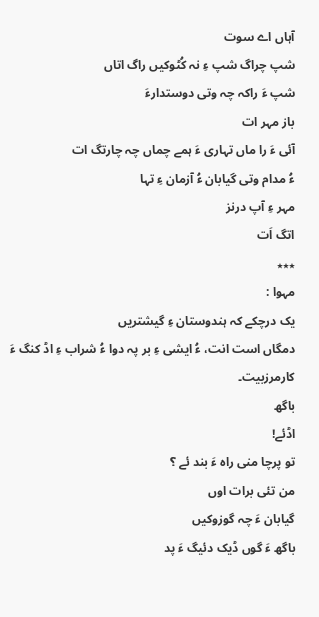آہاں اے سوت
شپ چراگ شپ ءِ نہ کُٹوکیں راگ اتاں
شپ ءَ راکہ چہ وتی دوستدارءَ
باز مہر ات
آئی ءَ را ماں تہاری ءَ ہمے چماں چہ چارتگ ات
ءُ مدام وتی گیابان ءُ آزمان ءِ تہا
مہر ءِ آپ درنز
اتگ اَت
٭٭٭
مہوا :
یک درچکے کہ ہندوستان ءِ گیشتریں
دمگاں است انت، ءُ ایشی ءِ بر پہ دوا ءُ شراب ءِ اڈ کنگ ءَ کارمرزبیت۔
باگھ
اڈئے!
تو پرچا منی راہ ءَ بند ئے ؟
من تئی برات اوں
گیابان ءَ چہ گوزوکیں
باگھ ءَ گوں ڈیک دئیگ ءَ پد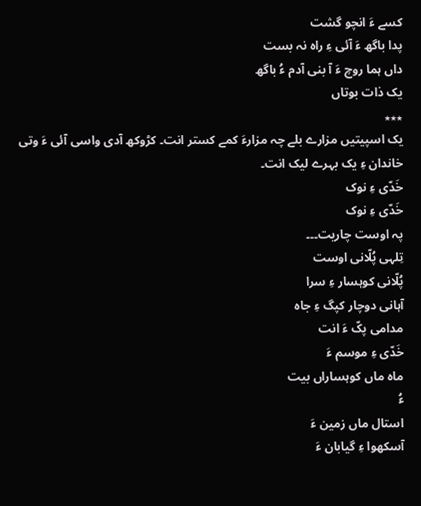کسے ءَ انچو گشت
پدا باگھ ءَ آئی ءِ راہ نہ بست
داں ہما روچ ءَ آ بنی آدم ءُ باگھ
یک ذات بوتاں
٭٭٭
یک اسپیتیں مزارے بلے چہ مزارءَ کمے کستر انت۔ کڑوکھ آدی واسی آئی ءَ وتی
خاندان ءِ یک بہرے لیک انت۔
خَدّی ءِ نوک
خَدّی ءِ نوک
پہ اوست چاریت۔۔۔
تِلہی پُلّانی اوست
پُلّانی کوہسار ءِ سرا
آہانی دوچار کپگ ءِ جاہ
مدامی پکّ ءَ انت
خَدّی ءِ موسم ءَ
ماہ ماں کوہساراں بیت
ءُ
استال ماں زمین ءَ
آسکھوا ءِ گیابان ءَ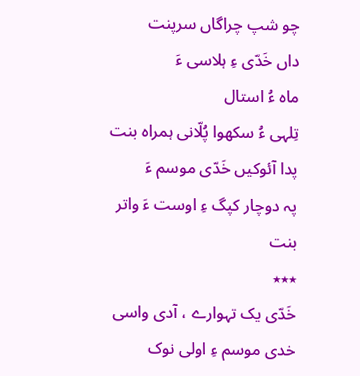چو شپ چراگاں سرپنت
داں خَدّی ءِ ہلاسی ءَ
ماہ ءُ استال
تِلہی ءُ سکھوا پُلّانی ہمراہ بنت
پدا آئوکیں خَدّی موسم ءَ
پہ دوچار کپگ ءِ اوست ءَ واتر بنت
٭٭٭
خَدّی یک تہوارے ، آدی واسی خدی موسم ءِ اولی نوک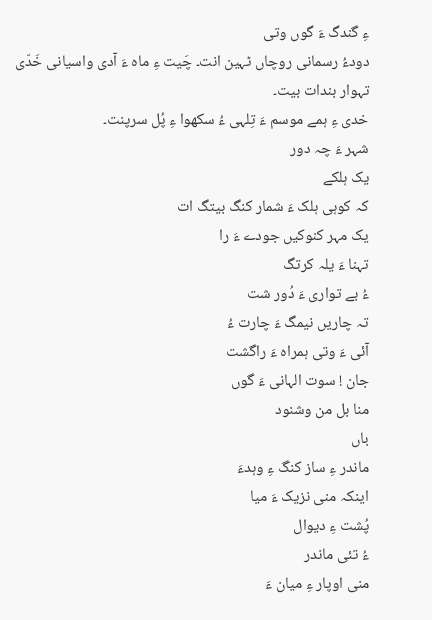ءِ گندگ ءَ گوں وتی
دودءُ رسمانی روچاں ٹہین انت۔ چَیت ءِ ماہ ءَ آدی واسیانی خَدّی تہوار بندات بیت۔
خدی ءِ ہمے موسم ءَ تِلہی ءُ سکھوا ءِ پُل سرپنت۔
شہر ءَ چہ دور
یک ہلکے
کہ کوہی ہلک ءَ شمار کنگ بیتگ ات
یک مہر کنوکیں جودے ءَ را
تہنا ءَ یلہ کرتگ
ءُ بے تواری ءَ دُور شت
تہ چاریں نیمگ ءَ چارت ءُ
آئی ءَ وتی ہمراہ ءَ راگشت
جان ! سوت الہانی ءَ گوں
منا بل من وشنود
باں
ماندر ءِ ساز کنگ ءِ وہدءَ
اینکہ منی نزیک ءَ میا
پُشت ءِ دیوال
ءُ تئی ماندر
منی اوپار ءِ میان ءَ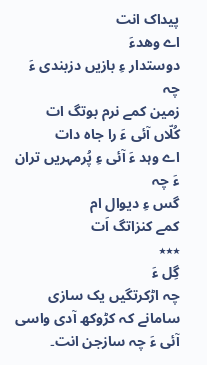پیداک انت
اے وھدءَ
دوستدار ءِ بازیں دزبندی ءَ چہ
زمین کمے نرم بوتگ ات
کُلّاں آئی ءَ را جاہ دات
اے وہد ءَ آئی ءِ پُرمہریں تران ءَ چہ
گس ءِ دیوال ام
کمے کنزاتگ اَت
٭٭٭
گِل ءَ
چہ اڑکرتگیں یک سازی سامانے کہ کڑوکھ آدی واسی آئی ءَ چہ سازجن انت۔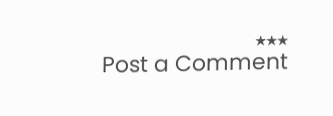٭٭٭
Post a Comment